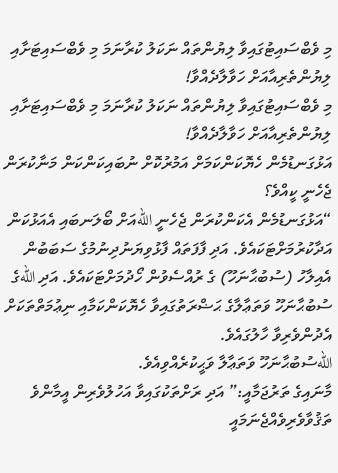މި ވެބްސައިޓުގައިވާ ލިޔުންތައް ނަކަލު ކުރާނަމަ މި ވެބްސައިޓަށާއި ލިޔުންތެރިއާއަށް ހަވާލާދެއްވާ!
މި ވެބްސައިޓުގައިވާ ލިޔުންތައް ނަކަލު ކުރާނަމަ މި ވެބްސައިޓަށާއި ލިޔުންތެރިއާއަށް ހަވާލާދެއްވާ!
އަޅުގަނޑުމެން ހެޔޮކަންކަމަށް އަމުރުކޮށް ނުބައިކަންކަން މަނާކުރަން ޖެހެނީ ކީއްވެ؟
“އަޅުގަނޑުމެން އެކަންކުރަން ޖެހެނީ اللهއަށް ބޯލަނބައި އެއަޅުކަން އަދާކުރުމަށްޓަކައެވެ. އަދި ފާފަތައް ފާޅުވިޔަނުދިނުމުގެ ސަބަބުން އެއިލާހު (ސުބުޙާނަހޫ) ގެ ރުއްސެވުން ހޯދުމަށްޓަކައެވެ. އަދި اللهގެ ސުބުޙާނަހޫ ވަތަޢާލާގެ ޙަޟްރަތުގައިވާ ހެޔޮކަންކަމާއި ނިޢުމަތްތަކަށް އެދުންވެރިވާ ހާލުގައެވެ.
اللهސުބުޙާނަހޫ ވަތަޢާލާ ވަޙީކުރެއްވިއެވެ.
މާނައިގެ ތަރުޖަމާއީ:” އަދި ރަށްތަކުގައިވާ އަހުލުވެރިން އީމާންވެ ތަޤުވާވެރިވެއްޖެނަމައީ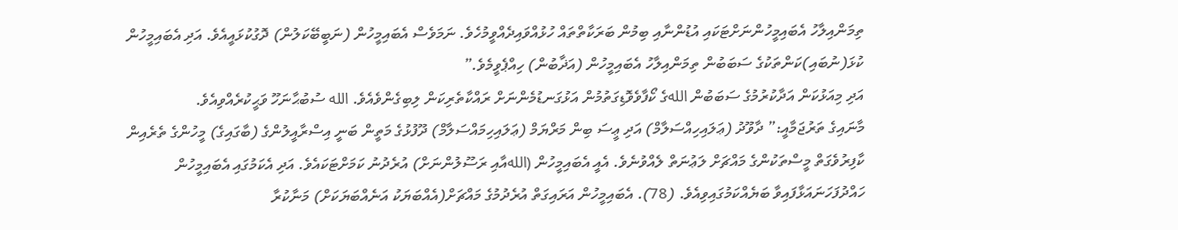ތިމަންއިލާހު އެބައިމީހުންނަށްޓަކައި އުޑުންނާއި ބިމުން ބަރަކާތްތައް ހުޅުއްވައިދެއްވީމުހެވެ. ނަމަވެސް އެބައިމީހުން (ނަބީބޭކަލުން) ދޮގުކުޅައީއެވެ. އަދި އެބައިމީހުން ކުޅަ(ނުބައި)ކަންތަކުގެ ސަބަބުން ތިމަންއިލާހު އެބައިމީހުން (އަޛާބުން) ހިއްޕެވީމެވެ.”
އަދި މިއަޅުކަން އަދާކުރުމުގެ ސަބަބުން اللهގެ ކޯފާވެވޮޑިގަތުމުން އަޅުގަނޑުމެންނަށް ރައްކާތެރިކަން ލިބިގެންވެއެވެ. الله ސުބުޙާނަހޫ ވަޙީކުރެއްވިއެވެ.
މާނައިގެ ތަރުޖަމާއީ:” ދާވޫދު (ޢަލައިހިއްސަލާމް) އަދި ޢީސަ ބިން މަރްޔަމް (ޢަލައިހިމައްސަލާމް) ދޫފުޅުގެ މަތީން ބަނީ އިސްރާއީލުންގެ (ބާގައިގެ) މީހުންގެ ތެރެއިން ކާފިރުވެގަތް މީސްތަކުންގެ މައްޗަށް ލަޢުނަތް ލެއްވުނެވެ. އެއީ އެބައިމީހުން (اللهއާއި ރަސޫލުންނަށް) އުރެދުނު ކަމަށްޓަކައެވެ. އަދި އެކަމުގައި އެބައިމީހުން ހައްދުފަހަނައަޅާފައިވާ ބަޔެއްކަމުގައިވިއެވެ. (78). އެބައިމީހުން އަރައިގަތް އުރެދުމުގެ މައްޗަށް(އެއްބަޔަކު އަނެއްބަޔަކަށް) މަނާކުރާ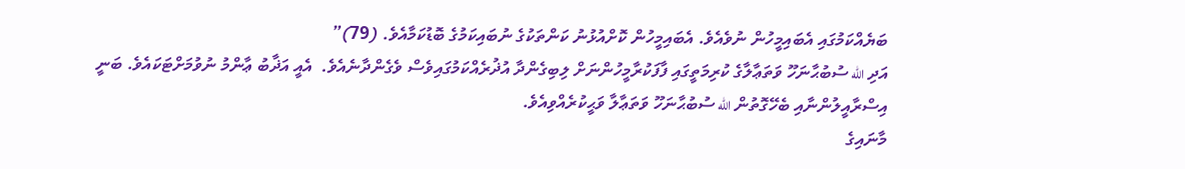ބަޔެއްކަމުގައި އެބައިމީހުން ނުވެއެވެ. އެބައިމީހުން ކޮށްއުޅުނު ކަންތަކުގެ ނުބައިކަމުގެ ބޮޑުކަމާއެވެ. (79)”
އަދި الله ސުބުޙާނަހޫ ވަތަޢާލާގެ ކުރިމަތީގައި ފާފަކުރާމީހުންނަށް ލިބިގެންދާ އުޛުރެއްކަމުގައިވެސް ވެގެންދާނެއެވެ.  އެއީ އަޛާބު ޢާންމު ނުވުމަށްޓަކައެވެ. ބަނީ އިސްރާއީލުންނާއި ބެހޭގޮތުން الله ސުބުޙާނަހޫ ވަތަޢާލާ ވަޙީކުރެއްވިއެވެ.
މާނައިގެ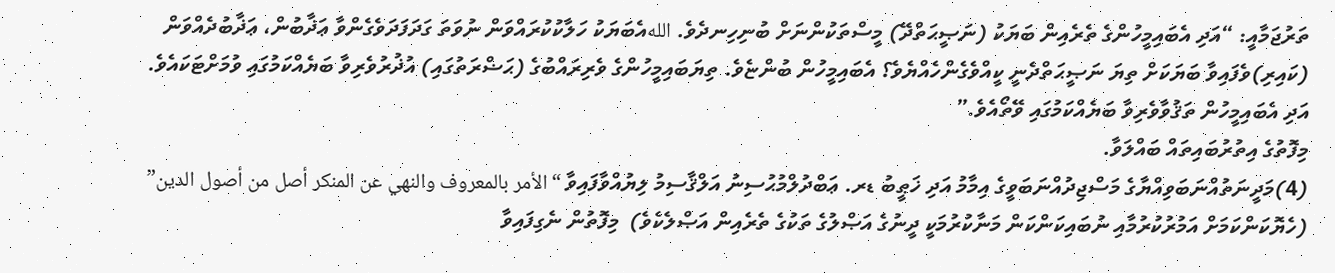ތަރުޖަމާއީ: “އަދި އެބައިމީހުންގެ ތެރެއިން ބަޔަކު (ނަޞީޙަތްދޭ) މީސްތަކުންނަށް ބުނިހިނދެވެ. اللهއެބަޔަކު ހަލާކުކުރައްވަން ނުވަތަ ގަދަފަދަވެގެންވާ ޢަޛާބުން، ޢަޛާބުދެއްވަން (ކައިރި)ވެފައިވާ ބަޔަކަށް ތިޔަ ނަޞީޙަތްދެނީ ކީއްވެގެންހެއްޔެވެ؟ އެބައިމީހުން ބުންޏެވެ. ތިޔަބައިމީހުންގެ ވެރިރައްބުގެ (ޙަޟްރަތުގައި) އުޛުރުވެރިވާ ބަޔެއްކަމުގައި ވުމަށްޓަކައެވެ. އަދި އެބައިމީހުން ތަޤުވާވެރިވާ ބަޔެއްކަމުގައި ވޭތޯއެވެ.”
މިފޮތުގެ އިތުރުބައިތައް ބައްލަވާ.
(4)މަދީނަތުއްނަބަވިއްޔާގެ މަސްޖިދުއްނަބަވީގެ އިމާމު އަދި ޚަޠީބު ޑރ. ޢަބްދުލްމުޙުސިނު އަލްޤާސިމު ލިޔުއްވާފައިވާ “الأمر بالمعروف والنهي عن المنكر أصل من أصول الدين” (ހެޔޮކަންކަމަށް އަމުރުކުރުމާއި ނުބައިކަންކަން މަނާކުރުމަކީ ދީނުގެ އަޞްލުގެ ތަކުގެ ތެރެއިން އަޞްލެކެވެ)  މިފޮތުން ނެގިފައިވާ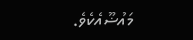މައުޟޫއެކެވެ.